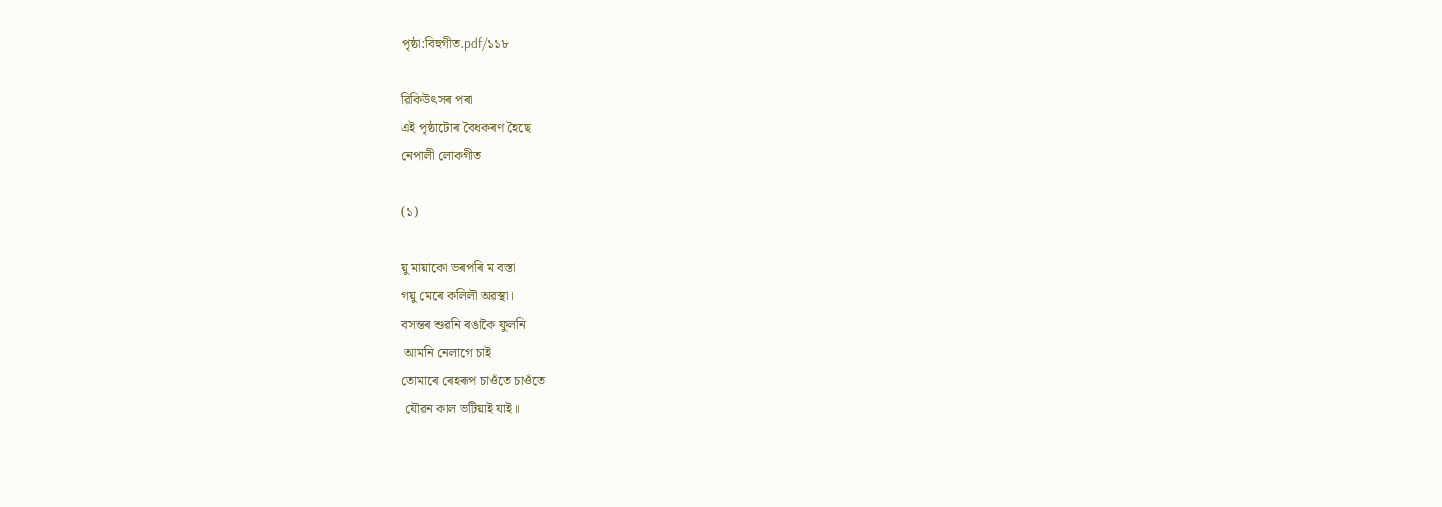পৃষ্ঠা:বিহুগীত.pdf/১১৮

ৱিকিউৎসৰ পৰা
এই পৃষ্ঠাটোৰ বৈধকৰণ হৈছে
নেপালী লোকগীত

(১)

য়ু মায়াকো ভৰপৰি ম বস্তা
গয়ু মেৰে কলিলৗ অৱস্থা।
বসন্তৰ শুৱনি ৰঙাকৈ ফুলনি
 আমনি নেলাগে চাই
তোমাৰে ৰেহৰূপ চাওঁতে চাওঁতে
 যৌৱন কাল ভটিয়াই যাই॥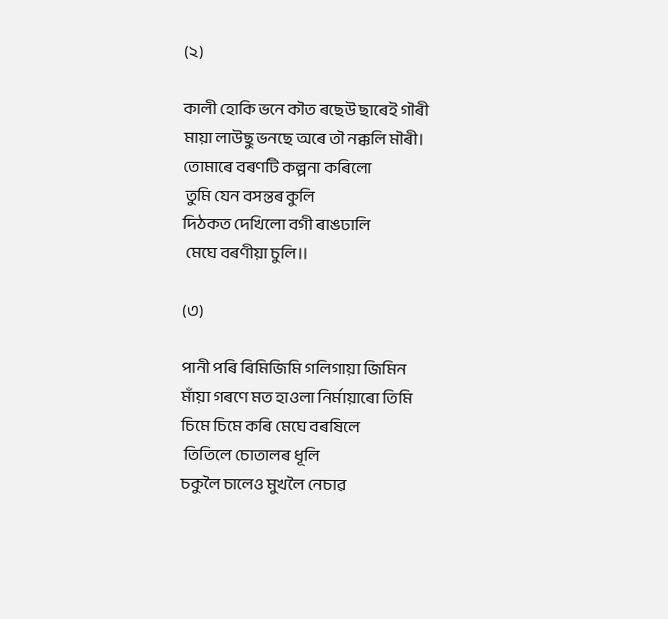(২)

কালী হোকি ভনে কৗত ৰছেউ ছাৰেই গৗৰী
মায়া লাউছু ভনছে অৰে তৗ নক্কলি মৗৰী।
তোমাৰে বৰণটি কল্পনা কৰিলো
 তুমি যেন বসন্তৰ কুলি
দিঠকত দেখিলো বগী ৰাঙঢালি
 মেঘে বৰণীয়া চুলি॥

(৩)

পানী পৰি ৰিমিজিমি গলিগায়া জিমিন
মাঁয়া গৰণে মত হাওলা নিৰ্মায়াৰো তিমি
চিমে চিমে কৰি মেঘে বৰষিলে
 তিতিলে চোতালৰ ধূলি
চকুলৈ চালেও মুখলৈ নেচাৱ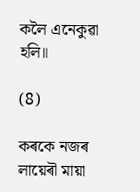কলৈ এনেকুৱা হলি॥

(8)

কৰকে নজৰ লায়েৰৗ মায়া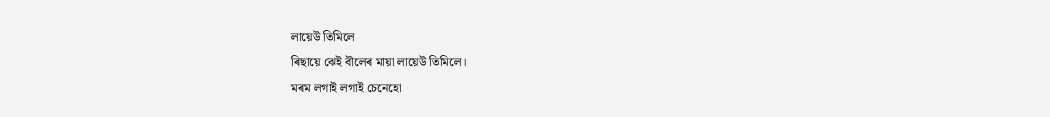লায়েউ তিমিলে
ৰিছায়ে ঝেই বৗলেৰ মায়া লায়েউ তিমিলে।
মৰম লগাই লগাই চেনেহো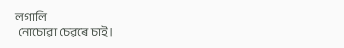লগালি
 নোচোৱা চেৱৰে চাই।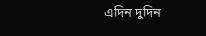এদিন দুদিন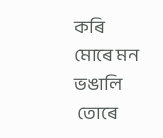কৰি মোৰে মন ভঙালি
 তোৰে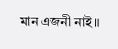মান এজনী নাই॥